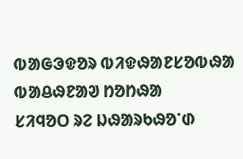ᱵᱟᱜᱳᱫᱚᱨ ᱵᱤᱫᱷᱟᱱᱥᱚᱵᱷᱟ ᱵᱟᱪᱷᱱᱟᱣ ᱴᱚᱴᱷᱟ
ᱥᱤᱧᱚᱛ ᱨᱮ ᱡᱷᱟᱨᱠᱷᱚᱸᱰ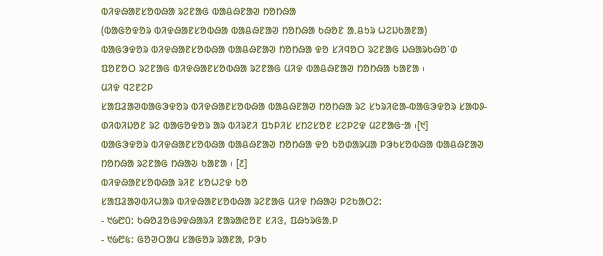ᱵᱤᱫᱷᱟᱱᱥᱚᱵᱷᱟ ᱨᱮᱱᱟᱜ ᱵᱟᱪᱷᱱᱟᱣ ᱴᱚᱴᱷᱟ
(ᱵᱟᱜᱚᱫᱚᱨ ᱵᱤᱫᱷᱟᱱᱥᱚᱵᱷᱟ ᱵᱟᱪᱷᱱᱟᱣ ᱴᱚᱴᱷᱟ ᱠᱷᱚᱱ ᱟᱹᱪᱩᱨ ᱦᱮᱡᱠᱟᱱᱟ)
ᱵᱟᱜᱳᱫᱚᱨ ᱵᱤᱫᱷᱟᱱᱥᱚᱵᱷᱟ ᱵᱟᱪᱷᱱᱟᱣ ᱴᱚᱴᱷᱟ ᱫᱚ ᱥᱤᱧᱚᱛ ᱨᱮᱱᱟᱜ ᱡᱷᱟᱨᱠᱷᱚᱸᱰ ᱯᱚᱱᱚᱛ ᱨᱮᱱᱟᱜ ᱵᱤᱫᱷᱟᱱᱥᱚᱵᱷᱟ ᱨᱮᱱᱟᱜ ᱢᱤᱫ ᱵᱟᱪᱷᱱᱟᱣ ᱴᱚᱴᱷᱟ ᱠᱟᱱᱟ ᱾
ᱢᱤᱫ ᱧᱮᱱᱮᱞ
ᱥᱟᱯᱲᱟᱣᱵᱟᱜᱳᱫᱚᱨ ᱵᱤᱫᱷᱟᱱᱥᱚᱵᱷᱟ ᱵᱟᱪᱷᱱᱟᱣ ᱴᱚᱴᱷᱟ ᱨᱮ ᱥᱩᱨᱤᱭᱟ-ᱵᱟᱜᱳᱫᱚᱨ ᱥᱟᱵᱽ-ᱰᱤᱵᱤᱡᱚᱱ ᱨᱮ ᱵᱟᱜᱚᱫᱚᱨ ᱟᱨ ᱵᱤᱨᱱᱤ ᱯᱩᱞᱤᱥ ᱥᱴᱮᱥᱚᱱ ᱥᱮᱞᱮᱫ ᱢᱮᱱᱟᱜᱼᱟ ᱾[᱑]
ᱵᱟᱜᱳᱫᱚᱨ ᱵᱤᱫᱷᱟᱱᱥᱚᱵᱷᱟ ᱵᱟᱪᱷᱱᱟᱣ ᱴᱚᱴᱷᱟ ᱫᱚ ᱠᱚᱰᱟᱨᱢᱟ ᱞᱳᱠᱥᱚᱵᱷᱟ ᱵᱟᱪᱷᱱᱟᱣ ᱴᱚᱴᱷᱟ ᱨᱮᱱᱟᱜ ᱴᱷᱟᱶ ᱠᱟᱱᱟ ᱾ [᱒]
ᱵᱤᱫᱷᱟᱱᱥᱚᱵᱷᱟ ᱨᱤᱱ ᱥᱚᱦᱮᱫ ᱠᱚ
ᱥᱟᱯᱲᱟᱣᱵᱤᱦᱟᱨ ᱵᱤᱫᱷᱟᱱᱥᱚᱵᱷᱟ ᱨᱮᱱᱟᱜ ᱢᱤᱫ ᱴᱷᱟᱶ ᱞᱮᱠᱟᱛᱮ:
- ᱑᱙᱘᱐: ᱠᱷᱚᱲᱚᱜᱽᱫᱷᱟᱨᱤ ᱱᱟᱨᱟᱭᱚᱱ ᱥᱤᱝ, ᱯᱷᱩᱨᱜᱟᱹᱞ
- ᱑᱙᱘᱕: ᱜᱚᱣᱛᱟᱢ ᱥᱟᱜᱚᱨ ᱨᱟᱱᱟ, ᱞᱳᱠ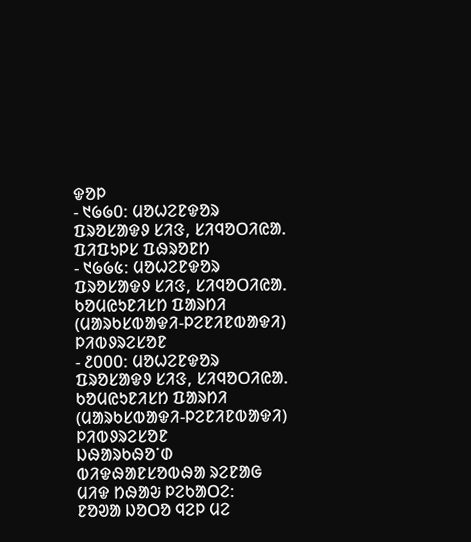ᱫᱚᱞ
- ᱑᱙᱙᱐: ᱢᱚᱦᱮᱱᱫᱚᱨ ᱯᱨᱚᱥᱟᱫᱽ ᱥᱤᱝ, ᱥᱤᱧᱚᱛᱤᱭᱟᱹ ᱯᱤᱯᱩᱞᱥ ᱯᱷᱨᱚᱱᱴ
- ᱑᱙᱙᱕: ᱢᱚᱦᱮᱱᱫᱚᱨ ᱯᱨᱚᱥᱟᱫᱽ ᱥᱤᱝ, ᱥᱤᱧᱚᱛᱤᱭᱟᱹ ᱠᱚᱢᱭᱩᱱᱤᱥᱴ ᱯᱟᱨᱴᱤ (ᱢᱟᱨᱠᱥᱵᱟᱫᱤ-ᱞᱮᱱᱤᱱᱵᱟᱫᱤ) ᱞᱤᱵᱽᱨᱮᱥᱚᱱ
- ᱒᱐᱐᱐: ᱢᱚᱦᱮᱱᱫᱚᱨ ᱯᱨᱚᱥᱟᱫᱽ ᱥᱤᱝ, ᱥᱤᱧᱚᱛᱤᱭᱟᱹ ᱠᱚᱢᱭᱩᱱᱤᱥᱴ ᱯᱟᱨᱴᱤ (ᱢᱟᱨᱠᱥᱵᱟᱫᱤ-ᱞᱮᱱᱤᱱᱵᱟᱫᱤ) ᱞᱤᱵᱽᱨᱮᱥᱚᱱ
ᱡᱷᱟᱨᱠᱷᱚᱸᱰ ᱵᱤᱫᱷᱟᱱᱥᱚᱵᱷᱟ ᱨᱮᱱᱟᱜ ᱢᱤᱫ ᱴᱷᱟᱶ ᱞᱮᱠᱟᱛᱮ:
ᱱᱚᱣᱟ ᱡᱚᱛᱚ ᱧᱮᱞ ᱢᱮ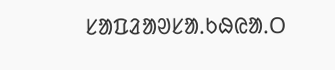ᱥᱟᱯᱲᱟᱣᱥᱟᱹᱠᱷᱭᱟᱹᱛ